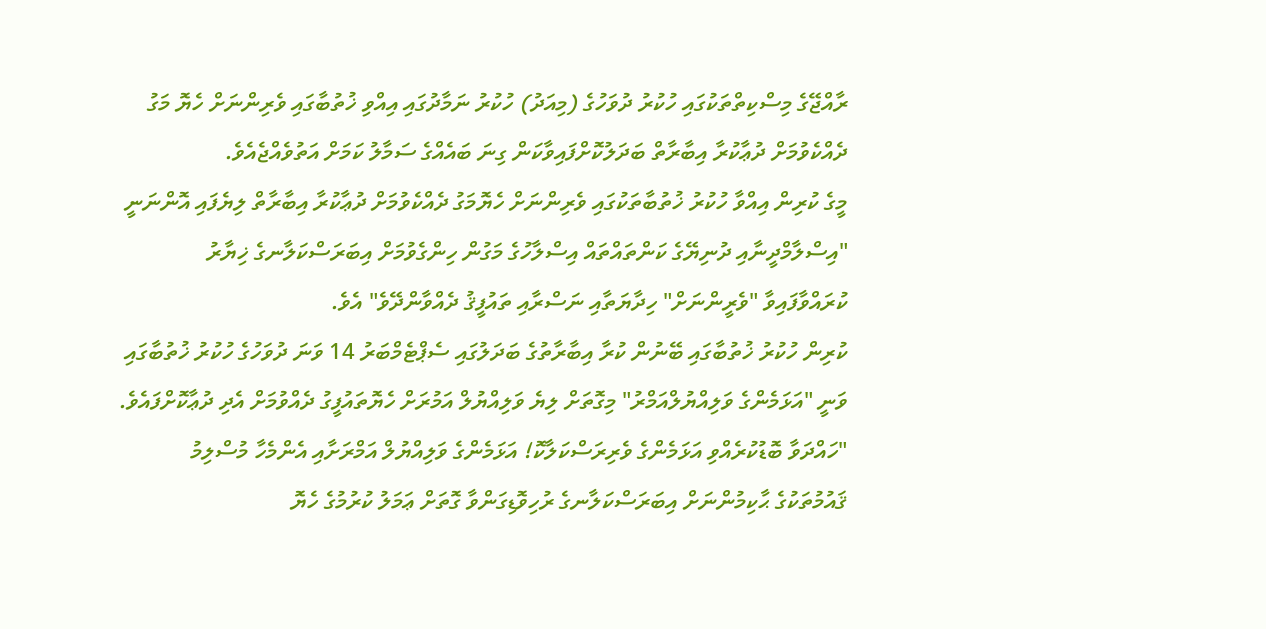ރާއްޖޭގެ މިސްކިތްތަކުގައި ހުކުރު ދުވަހުގެ (މިއަދު) ހުކުރު ނަމާދުގައި އިއްވި ޚުތުބާގައި ވެރިންނަށް ހެޔޮ މަގު ދެއްކެވުމަށް ދުޢާކުރާ އިބާރާތް ބަދަލުކޮށްފައިވާކަން ގިނަ ބައެއްގެ ސަމާލު ކަމަށް އަތުވެއްޖެއެވެ.
މީގެ ކުރިން އިއްވާ ހުކުރު ޚުތުބާތަކުގައި ވެރިންނަށް ހެޔޮމަގު ދެއްކެވުމަށް ދުޢާކުރާ އިބާރާތް ލިޔެފައި އޮންނަނީ "އިސްލާމްދީނާއި ދުނިޔޭގެ ކަންތައްތައް އިސްލާހުގެ މަގުން ހިންގެވުމަށް އިބަރަސްކަލާނގެ ޚިޔާރު ކުރައްވާފައިވާ "ވެރީންނަށް" ހިދާޔަތާއި ނަސްރާއި ތައުފީޤު ދެއްވާންދޭވެ" އެވެ.
ކުރިން ހުކުރު ޚުތުބާގައި ބޭނުން ކުރާ އިބާރާތުގެ ބަދަލުގައި ސެޕްޓެމްބަރު 14 ވަނަ ދުވަހުގެ ހުކުރު ޚުތުބާގައި ވަނީ "އަޅަމެންގެ ވަލިއްޔުލްއަމްރު" މިގޮތަށް ލިޔެ ވަލިއްޔުލް އަމުރަށް ހެޔޮތައުފީގު ދެއްވުމަށް އެދި ދުޢާކޮށްފައެވެ.
"ހައްދަވާ ބޮޑުކުރެއްވި އަޅަމެންގެ ވެރިރަސްކަލާކޮ! އަޅަމެންގެ ވަލިއްޔުލް އަމްރަށާއި އެންމެހާ މުސްލިމު ޤައުމުތަކުގެ ޙާކިމުންނަށް އިބަރަސްކަލާނގެ ރުހިވޮޑިގަންވާ ގޮތަށް ޢަމަލު ކުރުމުގެ ހެޔޮ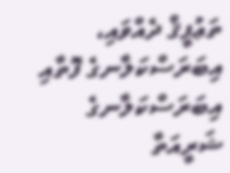ތަޢުފީޤް ދެއްވައި، އިބަރަސްކަލާނގެ ފޮތާއި އިބަރަސްކަލާނގެ ޝަރީއަތާ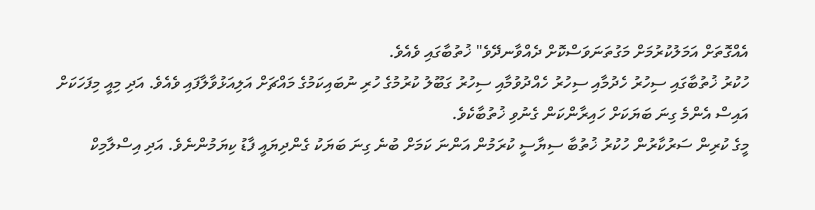އެއްގޮތަށް އަމަލުކުރުމަށް މަގުތަނަވަސްކޮށް ދެއްވާނދޭވެ" ޚުތުބާގައި ވެއެވެ.
ހުކުރު ޚުތުބާގައި ސިހުރު ހެދުމާއި ސިހުރު ހެއްދުވުމާއި ސިހުރު ގަބޫލު ކުރުމުގެ ހުރި ނުބައިކަމުގެ މައްޗަށް އަލިއަޅުވާލާފައި ވެއެވެ. އަދި މިއީ މިފަހަކަށް އައިސް އެންމެ ގިނަ ބަޔަކަށް ހައިރާންކަން ގެނުވި ޚުތުބާކެވެ.
މީގެ ކުރިން ސަރުކާރުން ހުކުރު ޚުތުބާ ސިޔާސީ ކުރަމުން އަންނަ ކަމަށް ބުނެ ގިނަ ބަޔަކު ގެންދިޔައީ ފާޑު ކިޔަމުންނެވެ. އަދި އިސްލާމިކް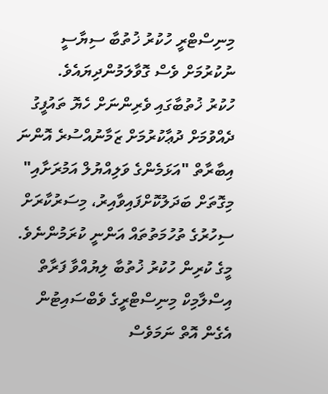މިނިސްޓްރީ ހުކުރު ޚުތުބާ ސިޔާސީ ނުކުރުމަށް ވެސް ގޮވާލަމުންދިޔައެވެ.
ހުކުރު ޚުތުބާގައި ވެރިންނަށް ހެޔޮ ތައުފީގު ދެއްވުމަށް ދުޢާކުރުމަށް ޒަމާނުއްސުރެ އޮންނަ އިބާރާތް "އަޅަމެންގެ ވަލިއްޔުލް އަމުރަށާއި" މިގޮތަށް ބަދަލުކޮށްފައިވާއިރު، މިސަރުކާރަށް ސިހުރުގެ ތުހުމަތުތައް އަންނީ ކުރަމުންނެވެ.
މީގެ ކުރިން ހުކުރު ޚުތުބާ ލިޔުއްވާ ފަރާތް އިސްލާމިކް މިނިސްޓްރީގެ ވެބްސައިޓުން އެގެން އޮތް ނަމަވެސް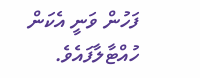ފަހުން ވަނީ އެކަން ހުއްޓާލާފައެވެ.